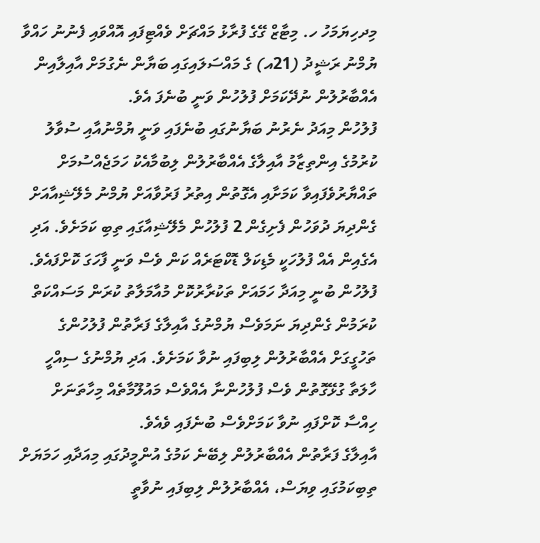މިދހިޔަމަހު ހ. މިޓާޒް ގޭގެ ފުރާޅު މައްޗަށް ވެއްޓިފައި އޮއްވައި ފެނުނު ހައްވާ ޔުމްނު ރަޝީދު (21އ) ގެ މައްސަލައިގައި ބަޔާން ނެގުމަށް އާއިލާއިން އެއްބާރުލުން ނުދޭކަމަށް ފުލުހުން ވަނީ ބުނެފަ އެވެ.
ފުލުހުން މިއަދު ނެރުނު ބަޔާނުގައި ބުނެފައި ވަނީ ޔުމްނުއާއި ސުވާލު ކުރުމުގެ އިންތިޒާމު އާއިލާގެ އެއްބާރުލުން ލިބުމާއެކު ހަމަޖެއްސުމަށް ތައްޔާރުވެފައިވާ ކަމަށާއި އެގޮތުން އިތުރު ފަރުވާއަށް ޔުމްނު މެލޭޝިއާއަށް ގެންދިޔަ ދުވަހުން ފެށިގެން 2 ފުލުހުން މެލޭޝިއާގައި ތިބި ކަމަށެވެ. އަދި އެގެއިން އެއް ފުލުހަކީ މެޑިކަލް ޑޮކްޓަރެއް ކަން ވެސް ވަނީ ފާހަގަ ކޮށްފައެވެ.
ފުލުހުން ބުނީ މިއަދާ ހަމައަށް ތަކުރާރުކޮށް މުއާމަލާތު ކުރަން މަސައްކަތް ކުރަމުން ގެންދިޔަ ނަމަވެސް ޔުމްނުގެ އާއިލާގެ ފަރާތުން ފުލުހުންގެ ތަހުގީގަށް އެއްބާރުލުން ލިބިފައި ނުވާ ކަމަށެވެ. އަދި ޔުމްނުގެ ސިއްހީ ހާލަތާ ގުޅޭގޮތުން ވެސް ފުލުހުންނާ އެއްވެސް މައުލޫމާތެއް މިހާތަނަށް ހިއްސާ ކޮށްފައި ނުވާ ކަމަށްވެސް ބުނެފައި ވެއެވެ.
އާއިލާގެ ފަރާތުން އެއްބާރުލުން ލިބޭނެ ކަމުގެ އުންމީދުގައި މިއަދާއި ހަމަޔަށް ތިބިކަމުގައި ވިޔަސް، އެއްބާރުލުން ލިބިފައި ނުވާތީ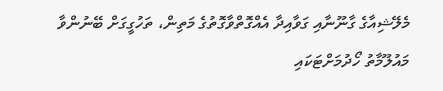މެލޭޝިއާގެ ގާނޫނާއި ގަވާއިދާ އެއްގޮތްވާގޮތުގެ މަތިން، ތަހުގީގަށް ބޭނުންވާ މައުލޫމާތު ހޯދުމަށްޓަކައި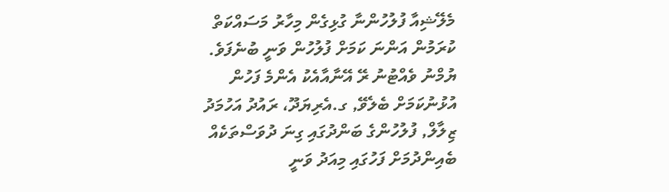މެލޭޝިއާ ފުލުހުންނާ ގުޅިގެން މިހާރު މަސައްކަތް ކުރަމުން އަންނަ ކަމަށް ފުލުހުން ވަނީ ބުނެފަވެ.
ޔުމްނު ވެއްޓުނު ރޭ އޭނާއާއެކު އެންމެ ފަހުން އުޅުނުކަމަށް ބެލެވޭ, ގ.އެރިޔަދޫ، ރައުދު އަހުމަދު ޒިލާލް, ފުލުހުންގެ ބަންދުގައި ގިނަ ދުވަސްތަކެއް ބެއިންދުމަށް ފަހުގައި މިއަދު ވަނީ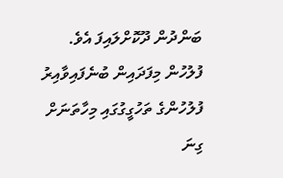ބަންދުން ދޫކޮށްލައިފަ އެވެ.
ފުލުހުން މިފަދައިން ބުނެފައިވާއިރު ފުލުހުންގެ ތަހުގީގުގައި މިހާތަނަށް ގިނަ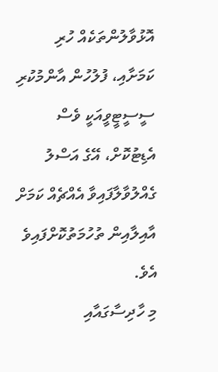އޮޅުވާލުންތަކެއް ހުރި ކަމަށާއި، ފުލުހުން އާންމުކުރި ސީސީޓީވީއަކީ ވެސް އެޑިޓުކޮށް، އޭގެ އަސްލު ގެއްލުވާލާފައިވާ އެއްޗެއް ކަމަށް އާއިލާއިން ތުހުމަތުކޮށްފައިވެ އެވެ.
މި ހާދިސާގައާއި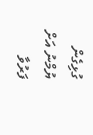ގުޅިގެން ޔުމްނު އަށް ފަރުވާ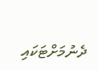ދެނުމަށްޓަކައި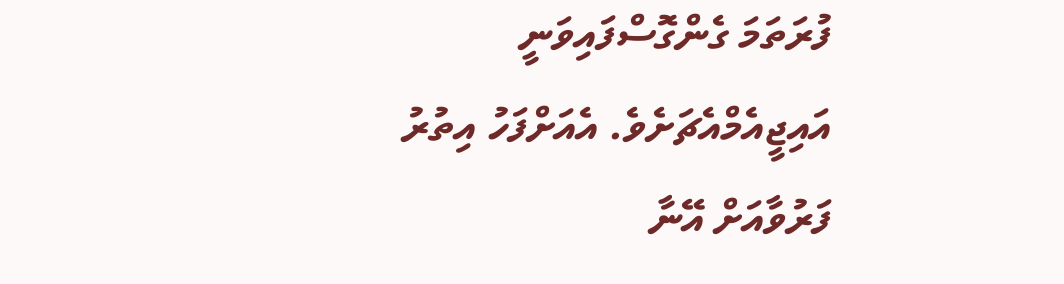ފުރަތަމަ ގެންގޮސްފައިވަނީ އައިޖީއެމްއެޗަށެވެ. އެއަށްފަހު އިތުރު ފަރުވާއަށް އޭނާ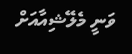ވަނީ މެލޭޝިއާއަށް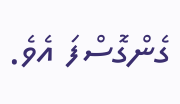ގެންގޮސްފަ އެވެ.